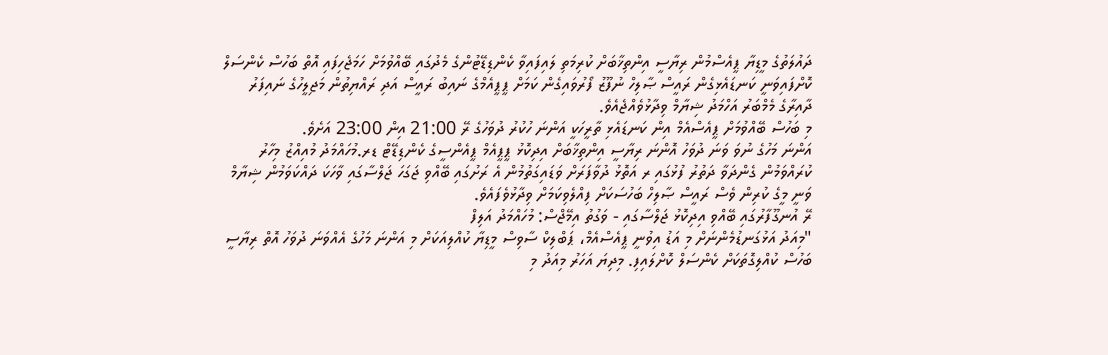ދައުލަތުގެ މީޑިޔާ ޕީއެސްމުން ރިޔާސީ އިންތިޚާބަށް ކުރިމަތި ލައިފައިވާ ކެންޑިޑޭޓުންގެ މެދުގައި ބޭއްވުމަށް ހަމަޖެހިފައި އޮތް ބަހުސް ކެންސަލް ކޮށްފައިވަނީ ކަނޑައެޅިގެން ރައީސް ޞާލިހް ނުފޫޒު ފޯރުވައިގެން ކަމަށް ޕީޕީއެމްގެ ނައިބު ރައީސް އަދި ރައްޔިތުން މަޖިލީހުގެ ނައިފަރު ދާއިރާގެ މެމްބަރު އަހްމަދު ޝިޔާމް ވިދާޅުވެއްޖެއެވެ.
މި ބަހުސް ބޭއްވުމަށް ޕީއެސްއެމް އިން ކަނޑައެޅި ތާރީހަކީ އަންނަ ހުކުރު ދުވަހުގެ ރޭ 21:00 އިން 23:00 އަށެވެ.
އަންނަ މަހުގެ ނުވަ ވަނަ ދުވަހު އޮންނަ ރިޔާސީ އިންތިޚާބަށް އިދިކޮޅު ޕީޕީއެމް ޕީއެންސީގެ ކެންޑިޑޭޓް ޑރ.މުހައްމަދު މުއިއްޒު މިހާރު ކުރައްވަމުން ގެންދަވާ ދަތުރު ފުޅުގައި ރ އަތޮޅު ދުވާފަރަށް ވަޑައިގަތުމުން އެ ރަށުގައި ބޭއްވި ޖަގަހަ ޖަލްސާގައި ވާހަކަ ދައްކަވަމުން ޝިޔާމް ވަނީ މީގެ ކުރިން ވެސް ރައީސް ޞާލިހް ބަހުސަކަށް ފިއްލެވިކަމަށް ވިދާޅުވެފައެވެ.
ރޭ އުނގޫފާރުގައި ބޭއްވި އިދިކޮޅު ޖަލްސާގައި - ވަގުތު އިމޭޖްސް: މުހައްމަދު އަލިފް
"މިއަދު އަޅުގަނޑުމެންނަށް މި އަޑު އިވުނީ ޕީއެސްއެމް، ޕަބްލިކް ސާވިސް މީޑިޔާ ކުއްލިއަކަށް މި އަންނަ މަހުގެ އެއްވަނަ ދުވަހު އޮތް ރިޔާސީ ބަހުސް ކުއްލިގޮތަކަށް ކެންސަލް ކޮށްލައިފި. މިދިޔަ އަހަރު މިއަދު މި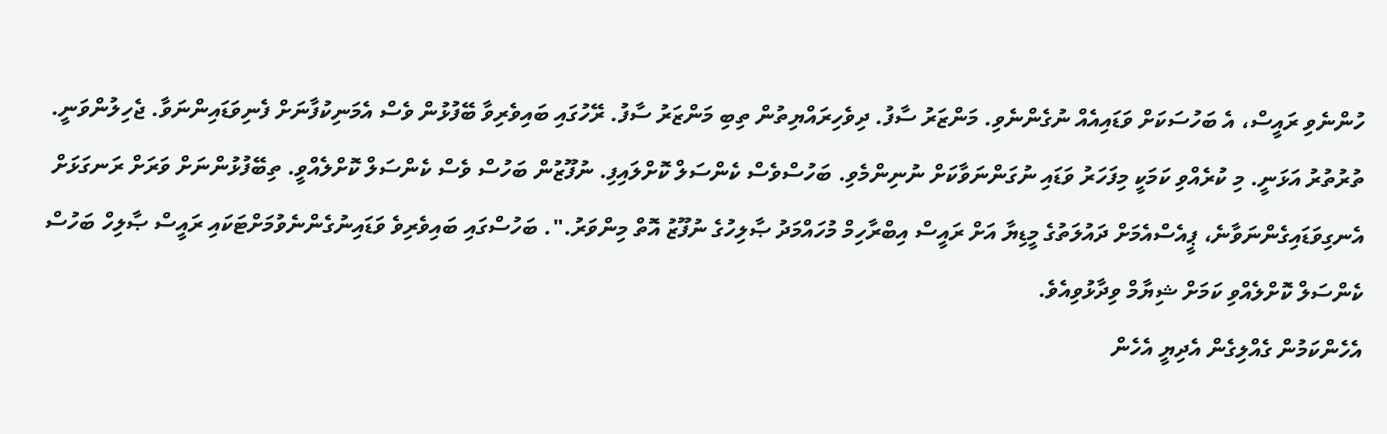ހުންނެވި ރައީސް، އެ ބަހުސަކަށް ވަޑައިއެއް ނުގެންނެވި. މަންޒަރު ސާފު. ދިވެހިރައްޔިތުން ތިބި މަންޒަރު ސާފު. ރޭހުގައި ބައިވެރިވާ ބޭފުޅުން ވެސް އެމަނިކުފާނަށް ފެނިވަޑައިންނަވާ. ޖެހިލުންވަނީ. ތުރުތުރު އަޅަނީ. މި ކުރެއްވި ކަމަކީ މިފަހަރު ވަޑައި ނުގަންނަވާކަށް ނުނިންމެވި. ބަހުސްވެސް ކެންސަލް ކޮށްލައިފި. ނުފޫޒުން ބަހުސް ވެސް ކެންސަލް ކޮށްލެއްވީ. ތިބޭފުޅުންނަށް ވަރަށް ރަނގަޅަށް އެނގިވަޑައިގެންނަވާނެ، ޕީއެސްއެމަށް ދައުލަތުގެ މީޑިޔާ އަށް ރައީސް އިބްރާހިމް މުހައްމަދު ޞާލިހުގެ ނުފޫޒު އޮތް މިންވަރު.". ބަހުސްގައި ބައިވެރިވެ ވަޑައިނުގެންނެވުމަށްޓަކައި ރައީސް ޞާލިހް ބަހުސް ކެންސަލް ކޮށްލެއްވި ކަމަށް ޝިޔާމް ވިދާޅުވިއެވެ.
އެހެންކަމުން ގެއްލިގެން އެދިޔީ އެހެން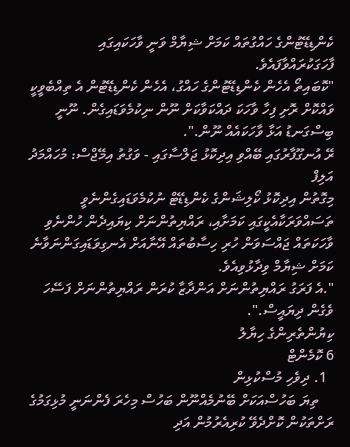ކެންޑިޑޭޓުންގެ ހައްގުތައް ކަމަށް ޝިޔާމް ވަނީ ވާހަކައިގައި ފާހަގަކުރައްވާފައެވެ.
"ކޮބައިތޯ އެހެން ކެންޑިޑޭޓުންގެ ހައްގު، އެހެން ކެންޑިޑޭޓުން އެ ތިއްބެވީކީ ވައްކޮށް ރޮށި ފިހާ ވާހަކަ ދައްކަވާކަށް ނޫން ނިކުމެވަޑައިގެން. ނޫނީ ބިސްގަނޑު އަޅާ ވާހަކައެއް ނޫން.".
ރޭ އުނގޫފާރުގައި ބޭއްވި އިދިކޮޅު ޖަލްސާގައި - ވަގުތު އިމޭޖްސް: މުހައްމަދު އަލިފް
މިގޮތުން އިދިކޮޅު ކޯލިޝަންގެ ކެންޑިޑޭޓް ނުކުމެވަޑައިގެންނެވީ ތަސައްވަރަކާއެކީގައި ކަމަށާއި، ރައްޔިތުންނަށް ކިޔައިދެން ހުންނެވި ވާހަކަތައް ޖައްސަވަން ހުރި ހިސާބުތައް އޭނާއަށް އެނގިވަޑައިގަންނަވާނެ ކަމަށް ޝިޔާމް ވިދާޅުވިއެވެ.
".އެ ފަރަގު ރައްޔިތުންނަށް އަންދާޒާ ކުރަން ރައްޔިތުންނަށް ފަސޭހަ ވެގެން ދިޔައީސް.".
ކިޔުންތެރިންގެ ހިޔާލު
6 ކޮމެންޓް
  1. ދިވެހި މުސްކުޅިން
    ތިޔަ ބަހުސްއަކަށް ބޭނުމެއްނޫން ބަހުސް މިހެރަ ފެންނަނީ މުޅިގަމުގެ ރަށްތަކުން ކޮށްދެވޭ ކުރިއެރުމުން އަދި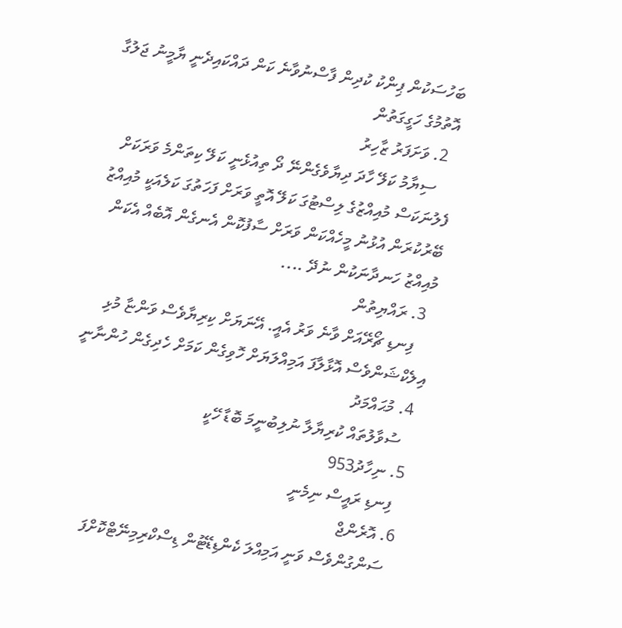ބަހުސަކުން ޕިންކު ކުދިން ފާސްނުވާނެ ކަން ދައްކައިދެނީ ޔާމީނު ޖަލުގާ އޮތުމުގެ ހަގީގަތުން
  2. ވަށަފަރު ޒާހިރު
    ސިޔާމު ކަލޭ ހާދަ ދިޔާވެގެންނޭ ދޯ ތިއުޅެނީ ކަލޭ ކިތަންމެ ވަރަކަށް ފެލުނަކަސް މުއިއްޒުގެ ލިސްޓުގަ ކަލޭ އޮތީ ވަރަށް ފަހަތުގަ ކަލެއަކީ މުއިއްޒު ބޭރުކުރަން އުޅުނު މީހެއްކަން ވަރަށް ސާފުކޮން އެނގެން އޮބެއް އެކަން މުއިއްޒު ހަނދާނަކުން ނުދޭ ....
  3. ރައްޔިތުން
    ފިނޑި ޗޯރޭއަށް ވާނެ ވަރު އެއީ. އޭނަޔަށް ކިރިޔާވެސް ވަންޏާ މުޅި އިލެކްޝަންވެސް އޮޅާލާފަ އަމިއްލަޔަށް ހޮވިގެން ކަމަށް ހެދިގެން ހުންނާނީ
  4. މުޙައްމަދު
    ސުވާލުތައް ކުރިޔާލާ ނުލިބުނީމަ ބޮޑާ ހޭކީ
  5. ނިހާދު953
    ފިނޑި ރައީސް ނިމެނީ
  6. އޮރެންޖް
    ސަންގުންވެސް ވަނީ އަމިއްލަ ކެންޑިޑޭޓުން ޑިސްކްރިމިނޭޓްކޮށްފަ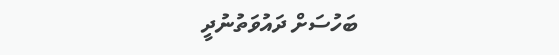ބަހުސަށް ދައުވަތުނުދީ